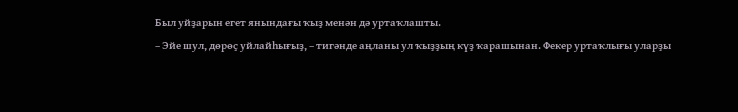Был уйҙарын егет янындағы ҡыҙ менән дә уртаҡлашты.
– Эйе шул, дөрөҫ уйлайһығыҙ, – тигәнде аңланы ул ҡыҙҙың күҙ ҡарашынан. Фекер уртаҡлығы уларҙы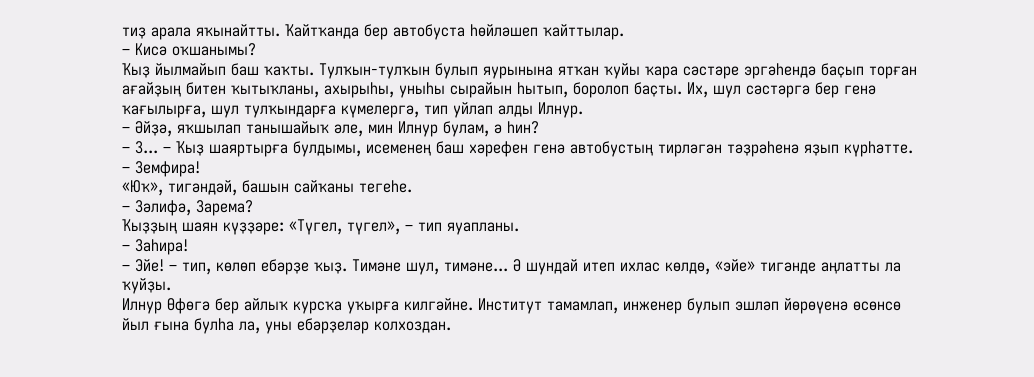тиҙ арала яҡынайтты. Ҡайтҡанда бер автобуста һөйләшеп ҡайттылар.
– Кисә оҡшанымы?
Ҡыҙ йылмайып баш ҡаҡты. Тулҡын-тулҡын булып яурынына ятҡан ҡуйы ҡара сәстәре эргәһендә баҫып торған ағайҙың битен ҡытыҡланы, ахырыһы, уныһы сырайын һытып, боролоп баҫты. Их, шул сәстәргә бер генә ҡағылырға, шул тулҡындарға күмелергә, тип уйлап алды Илнур.
– Әйҙә, яҡшылап танышайыҡ әле, мин Илнур булам, ә һин?
– 3... – Ҡыҙ шаяртырға булдымы, исеменең баш хәрефен генә автобустың тирләгән тәҙрәһенә яҙып күрһәтте.
– Земфира!
«Юҡ», тигәндәй, башын сайҡаны тегеһе.
– Зәлифә, Зарема?
Ҡыҙҙың шаян күҙҙәре: «Түгел, түгел», – тип яуапланы.
– Заһира!
– Эйе! – тип, көлөп ебәрҙе ҡыҙ. Тимәне шул, тимәне... Ә шундай итеп ихлас көлдө, «эйе» тигәнде аңлатты ла ҡуйҙы.
Илнур Өфөгә бер айлыҡ курсҡа уҡырға килгәйне. Институт тамамлап, инженер булып эшләп йөрөүенә өсөнсө йыл ғына булһа ла, уны ебәрҙеләр колхоздан.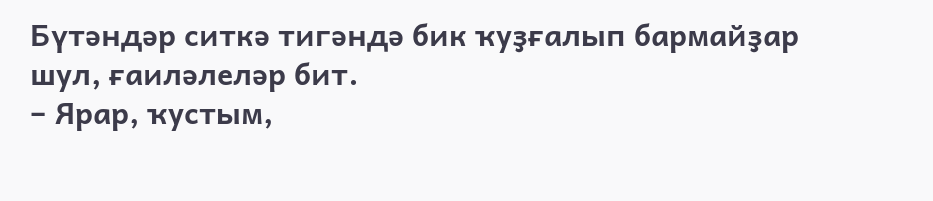Бүтәндәр ситкә тигәндә бик ҡуҙғалып бармайҙар шул, ғаиләлеләр бит.
– Ярар, ҡустым,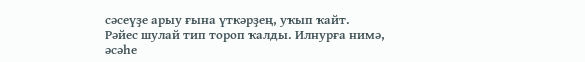сәсеүҙе арыу ғына үткәрҙең, уҡып ҡайт.
Рәйес шулай тип тороп ҡалды. Илнурға нимә, әсәһе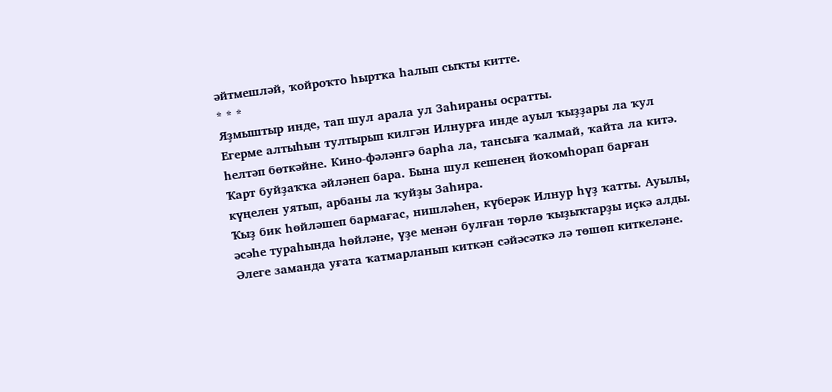әйтмешләй, ҡойроҡто һыртҡа һалып сыҡты китте.
* * *
Яҙмыштыр инде, тап шул арала ул Заһираны осратты.
Егерме алтыһын тултырып килгән Илнурға инде ауыл ҡыҙҙары ла ҡул һелтәп бөткәйне. Кино-фәләнгә барһа ла, тансыға ҡалмай, ҡайта ла китә. Ҡарт буйҙаҡҡа әйләнеп бара. Бына шул кешенең йоҡомһорап барған күңелен уятып, арбаны ла ҡуйҙы Заһира.
Ҡыҙ бик һөйләшеп бармағас, нишләһен, күберәк Илнур һүҙ ҡатты. Ауылы, әсәһе тураһында һөйләне, үҙе менән булған төрлө ҡыҙыҡтарҙы иҫкә алды. Әлеге заманда уғата ҡатмарланып киткән сәйәсәткә лә төшөп киткеләне.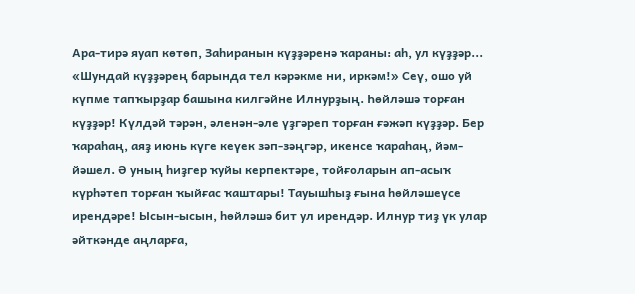Ара-тирә яуап көтөп, Заһиранын күҙҙәренә ҡараны: аһ, ул күҙҙәр... «Шундай күҙҙәрең барында тел кәрәкме ни, иркәм!» Сеү, ошо уй күпме тапҡырҙар башына килгәйне Илнурҙың. Һөйләшә торған күҙҙәр! Күлдәй тәрән, әленән-әле үҙгәреп торған ғәжәп күҙҙәр. Бер ҡараһаң, аяҙ июнь күге кеүек зәп-зәңгәр, икенсе ҡараһаң, йәм-йәшел. Ә уның һиҙгер ҡуйы керпектәре, тойғоларын ап-асыҡ күрһәтеп торған ҡыйғас ҡаштары! Тауышһыҙ ғына һөйләшеүсе ирендәре! Ысын-ысын, һөйләшә бит ул ирендәр. Илнур тиҙ үк улар әйткәнде аңларға,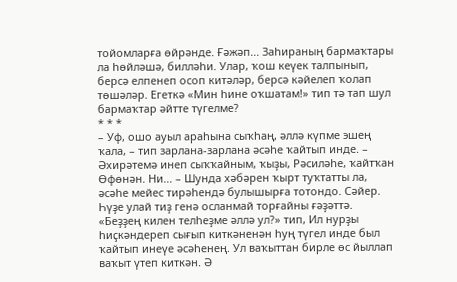тойомларға өйрәнде. Ғәжәп... Заһираның бармаҡтары ла һөйләшә, билләһи. Улар, ҡош кеүек талпынып, берсә елпенеп осоп китәләр, берсә кәйелеп ҡолап төшәләр. Егеткә «Мин һине оҡшатам!» тип тә тап шул бармаҡтар әйтте түгелме?
* * *
– Уф, ошо ауыл араһына сыҡһаң, әллә күпме эшең ҡала, – тип зарлана-зарлана әсәһе ҡайтып инде. – Әхирәтемә инеп сыҡҡайным, ҡыҙы, Рәсиләһе, ҡайтҡан Өфөнән. Ни... – Шунда хәбәрен ҡырт туҡтатты ла, әсәһе мейес тирәһендә булышырға тотондо. Сәйер. Һүҙе улай тиҙ генә осланмай торғайны ғәҙәттә.
«Беҙҙең килен телһеҙме әллә ул?» тип, Ил нурҙы һиҫкәндереп сығып киткәненән һуң түгел инде был ҡайтып инеүе әсәһенең. Ул ваҡыттан бирле өс йыллап ваҡыт үтеп киткән. Ә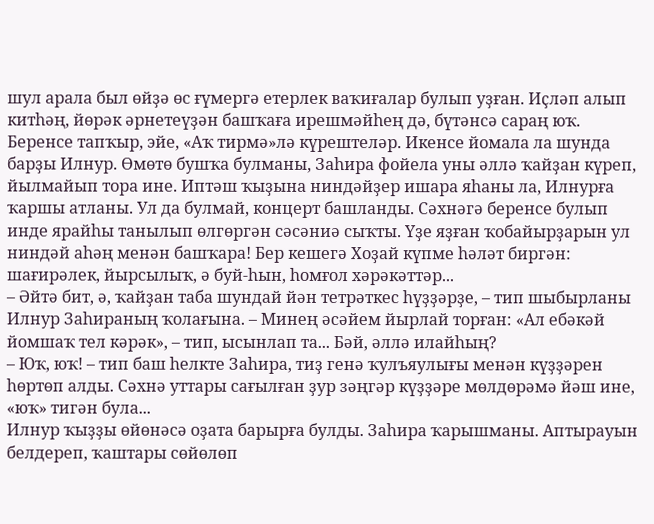шул арала был өйҙә өс ғүмергә етерлек ваҡиғалар булып уҙған. Иҫләп алып китһәң, йөрәк әрнетеүҙән башҡаға ирешмәйһең дә, бүтәнсә сараң юҡ.
Беренсе тапҡыр, эйе, «Аҡ тирмә»лә күрештеләр. Икенсе йомала ла шунда барҙы Илнур. Өмөтө бушҡа булманы, Заһира фойела уны әллә ҡайҙан күреп, йылмайып тора ине. Иптәш ҡыҙына ниндәйҙер ишара яһаны ла, Илнурға ҡаршы атланы. Ул да булмай, концерт башланды. Сәхнәгә беренсе булып инде ярайһы танылып өлгөргән сәсәниә сыҡты. Үҙе яҙған ҡобайырҙарын ул ниндәй аһәң менән башҡара! Бер кешегә Хоҙай күпме һәләт биргән: шағирәлек, йырсылыҡ, ә буй-һын, һомғол хәрәкәттәр...
– Әйтә бит, ә, ҡайҙан таба шундай йән тетрәткес һүҙҙәрҙе, – тип шыбырланы Илнур Заһираның ҡолағына. – Минең әсәйем йырлай торған: «Ал ебәкәй йомшаҡ тел кәрәк», – тип, ысынлап та... Бәй, әллә илайһың?
– Юҡ, юҡ! – тип баш һелкте Заһира, тиҙ генә ҡулъяулығы менән күҙҙәрен һөртөп алды. Сәхнә уттары сағылған ҙур зәңгәр күҙҙәре мөлдөрәмә йәш ине, «юҡ» тигән була...
Илнур ҡыҙҙы өйөнәсә оҙата барырға булды. Заһира ҡарышманы. Аптырауын белдереп, ҡаштары сөйөлөп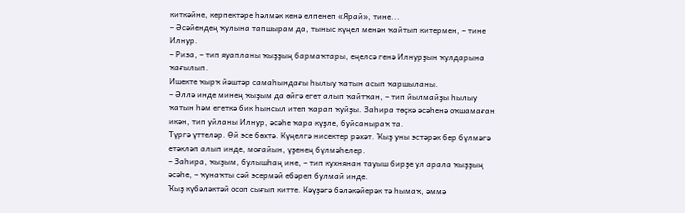киткәйне, керпектәре һәлмәк кенә елпенеп «Ярай», тине...
– Әсәйендең ҡулына тапшырам да, тыныс күңел менән ҡайтып китермен, – тине Илнур.
– Риза, – тип яуапланы ҡыҙҙың бармаҡтары, еңелсә генә Илнурҙын ҡулдарына ҡағылып.
Ишекте ҡырҡ йәштәр самаһындағы һылыу ҡатын асып ҡаршыланы.
– Әллә инде минең ҡыҙым да өйгә егет алып ҡайтҡан, – тип йылмайҙы һылыу ҡатын һәм егеткә бик һынсыл итеп ҡарап ҡуйҙы. Заһира төҫкә әсәһенә оҡшамаған икән, тип уйланы Илнур, әсәһе ҡара күҙле, буйсаныраҡ та.
Түргә үттеләр. Өй эсе бөхтә. Күңелгә нисектер рәхәт. Ҡыҙ уны эстәрәк бер бүлмәгә етәкләп алып инде, моғайын, үҙенең бүлмәһелер.
– Заһира, ҡыҙым, булышһаң ине, – тип кухнянан тауыш бирҙе ул арала ҡыҙҙың әсәһе, – ҡунаҡты сәй эсермәй ебәреп булмай инде.
Ҡыҙ күбәләктәй осоп сығып китте. Кәүҙәгә бәләкәйерәк тә һымаҡ, әммә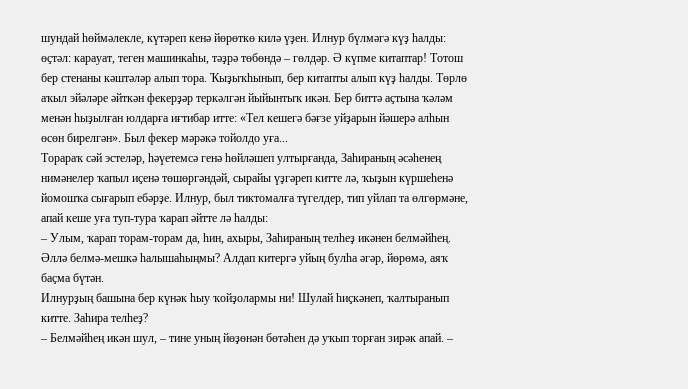шундай һөймәлекле, күтәреп кенә йөрөткө килә үҙен. Илнур бүлмәгә күҙ һалды: өҫтәл: карауат, теген машинкаһы, тәҙрә төбөндә – гөлдәр. Ә күпме китаптар! Тотош бер стенаны кәштәләр алып тора. Ҡыҙыҡһынып, бер китапты алып күҙ һалды. Төрлө аҡыл эйәләре әйткән фекерҙәр теркәлгән йыйынтыҡ икән. Бер биттә аҫтына ҡәләм менән һыҙылған юлдарға иғтибар итте: «Тел кешегә бәғзе уйҙарын йәшерә алһын өсөн бирелгән». Был фекер мәрәкә тойолдо уға...
Торараҡ сәй эстеләр, һәүетемсә генә һөйләшеп ултырғанда, Заһираның әсәһенең нимәнелер ҡапыл иҫенә төшөргәндәй, сырайы үҙгәреп китте лә, ҡыҙын күршеһенә йомошҡа сығарып ебәрҙе. Илнур, был тиктомалға түгелдер, тип уйлап та өлгөрмәне, апай кеше уға туп-тура ҡарап әйтте лә һалды:
– Улым, ҡарап торам-торам да, һин, ахыры, Заһираның телһеҙ икәнен белмәйһең. Әллә белмә-мешкә һалышаһыңмы? Алдап китергә уйың булһа әгәр, йөрөмә, аяҡ баҫма бүтән.
Илнурҙың башына бер күнәк һыу ҡойҙолармы ни! Шулай һиҫкәнеп, ҡалтыранып китте. Заһира телһеҙ?
– Белмәйһең икән шул, – тине уның йөҙөнән бөтәһен дә уҡып торған зирәк апай. –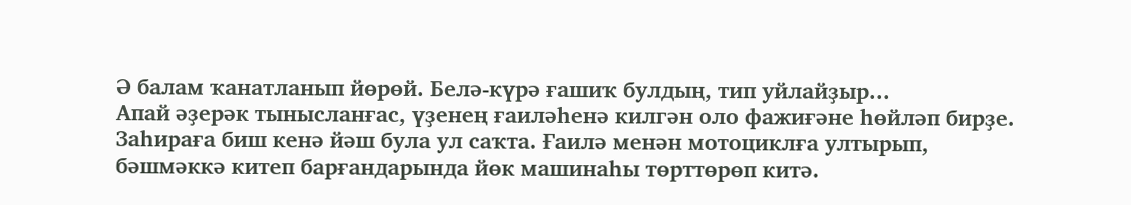Ә балам ҡанатланып йөрөй. Белә-күрә ғашиҡ булдың, тип уйлайҙыр...
Апай әҙерәк тынысланғас, үҙенең ғаиләһенә килгән оло фажиғәне һөйләп бирҙе. Заһираға биш кенә йәш була ул саҡта. Ғаилә менән мотоциклға ултырып, бәшмәккә китеп барғандарында йөк машинаһы төрттөрөп китә.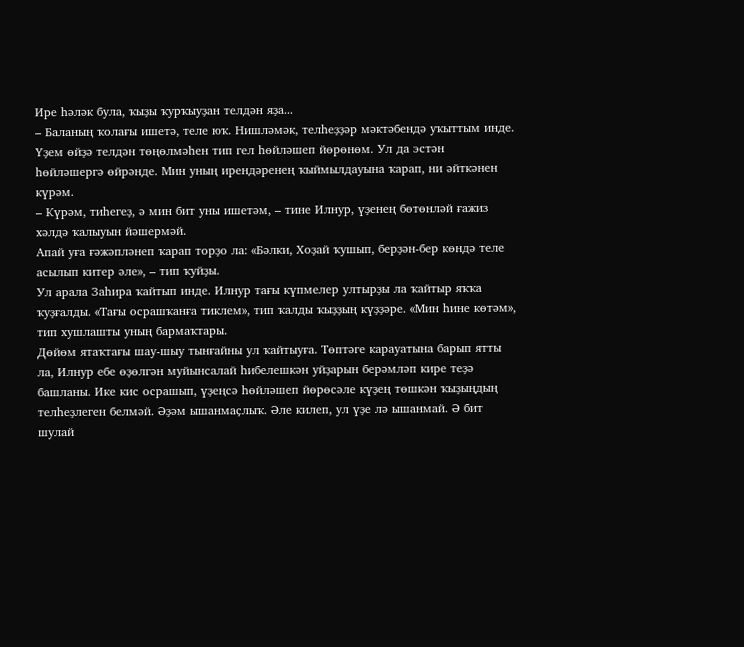Ире һәләк була, ҡыҙы ҡурҡыуҙан телдән яҙа...
– Баланың ҡолағы ишетә, теле юҡ. Нишләмәк, телһеҙҙәр мәктәбендә уҡыттым инде. Үҙем өйҙә телдән төңөлмәһен тип гел һөйләшеп йөрөнөм. Ул да эстән һөйләшергә өйрәнде. Мин уның ирендәренең ҡыймылдауына ҡарап, ни әйткәнен күрәм.
– Күрәм, тиһегеҙ, ә мин бит уны ишетәм, – тине Илнур, үҙенең бөтөнләй ғажиз хәлдә ҡалыуын йәшермәй.
Апай уға ғәжәпләнеп ҡарап торҙо ла: «Бәлки, Хоҙай ҡушып, берҙән-бер көндә теле асылып китер әле», – тип ҡуйҙы.
Ул арала Заһира ҡайтып инде. Илнур тағы күпмелер ултырҙы ла ҡайтыр яҡҡа ҡуҙғалды. «Тағы осрашҡанға тиклем», тип ҡалды ҡыҙҙың күҙҙәре. «Мин һине көтәм», тип хушлашты уның бармаҡтары.
Дөйөм ятаҡтағы шау-шыу тынғайны ул ҡайтыуға. Төптәге карауатына барып ятты ла, Илнур ебе өҙөлгән муйынсалай һибелешкән уйҙарын берәмләп кире теҙә башланы. Ике кис осрашып, үҙеңсә һөйләшеп йөрөсәле күҙең төшкән ҡыҙыңдың телһеҙлеген белмәй. Әҙәм ышанмаҫлыҡ. Әле килеп, ул үҙе лә ышанмай. Ә бит шулай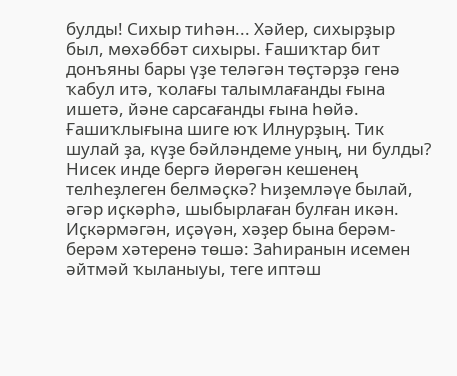булды! Сихыр тиһән... Хәйер, сихырҙыр был, мөхәббәт сихыры. Ғашиҡтар бит донъяны бары үҙе теләгән төҫтәрҙә генә ҡабул итә, ҡолағы талымлағанды ғына ишетә, йәне сарсағанды ғына һөйә. Ғашиҡлығына шиге юҡ Илнурҙың. Тик шулай ҙа, күҙе бәйләндеме уның, ни булды? Нисек инде бергә йөрөгән кешенең телһеҙлеген белмәҫкә? Һиҙемләүе былай, әгәр иҫкәрһә, шыбырлаған булған икән. Иҫкәрмәгән, иҫәүән, хәҙер бына берәм-берәм хәтеренә төшә: Заһиранын исемен әйтмәй ҡыланыуы, теге иптәш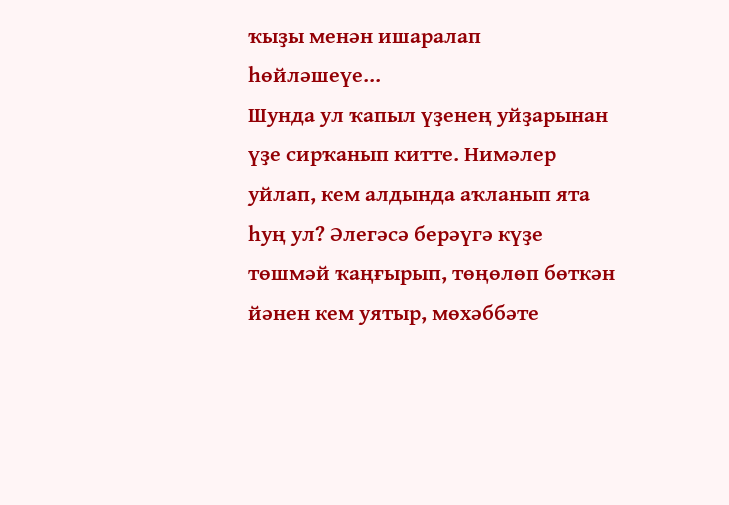ҡыҙы менән ишаралап һөйләшеүе...
Шунда ул ҡапыл үҙенең уйҙарынан үҙе сирҡанып китте. Нимәлер уйлап, кем алдында аҡланып ята һуң ул? Әлегәсә берәүгә күҙе төшмәй ҡаңғырып, төңөлөп бөткән йәнен кем уятыр, мөхәббәте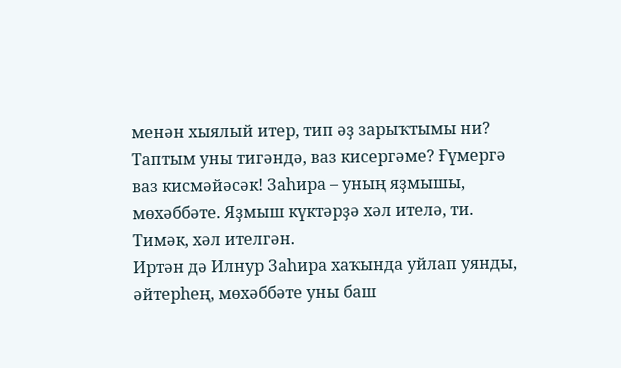менән хыялый итер, тип әҙ зарыҡтымы ни? Таптым уны тигәндә, ваз кисергәме? Ғүмергә ваз кисмәйәсәк! Заһира – уның яҙмышы, мөхәббәте. Яҙмыш күктәрҙә хәл ителә, ти. Тимәк, хәл ителгән.
Иртән дә Илнур Заһира хаҡында уйлап уянды, әйтерһең, мөхәббәте уны баш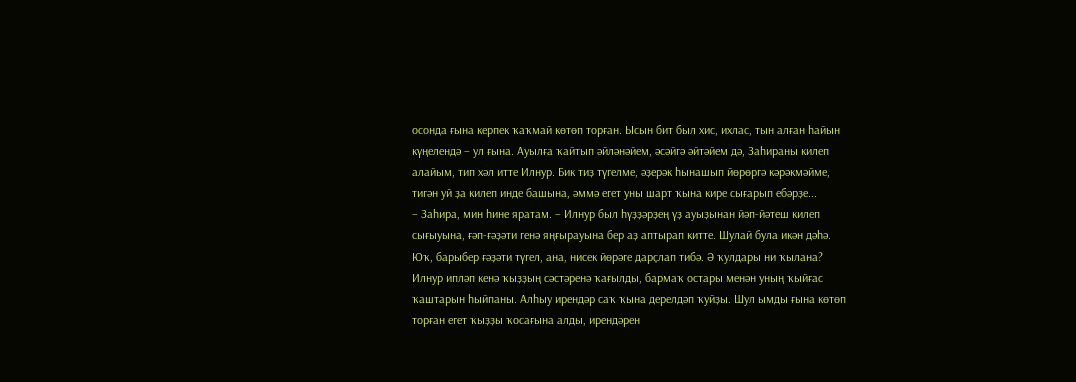осонда ғына керпек ҡаҡмай көтөп торған. Ысын бит был хис, ихлас, тын алған һайын күңелендә – ул ғына. Ауылға ҡайтып әйләнәйем, әсәйгә әйтәйем дә, Заһираны килеп алайым, тип хәл итте Илнур. Бик тиҙ түгелме, әҙерәк һынашып йөрөргә кәрәкмәйме, тигән уй ҙа килеп инде башына, әммә егет уны шарт ҡына кире сығарып ебәрҙе...
– Заһира, мин һине яратам. – Илнур был һүҙҙәрҙең үҙ ауыҙынан йәп-йәтеш килеп сығыуына, ғәп-ғәҙәти генә яңғырауына бер аҙ аптырап китте. Шулай була икән дәһә. Юҡ, барыбер ғәҙәти түгел, ана, нисек йөрәге дарҫлап тибә. Ә ҡулдары ни ҡылана? Илнур ипләп кенә ҡыҙҙың сәстәренә ҡағылды, бармаҡ остары менән уның ҡыйғас ҡаштарын һыйпаны. Алһыу ирендәр саҡ ҡына дерелдәп ҡуйҙы. Шул ымды ғына көтөп торған егет ҡыҙҙы ҡосағына алды, ирендәрен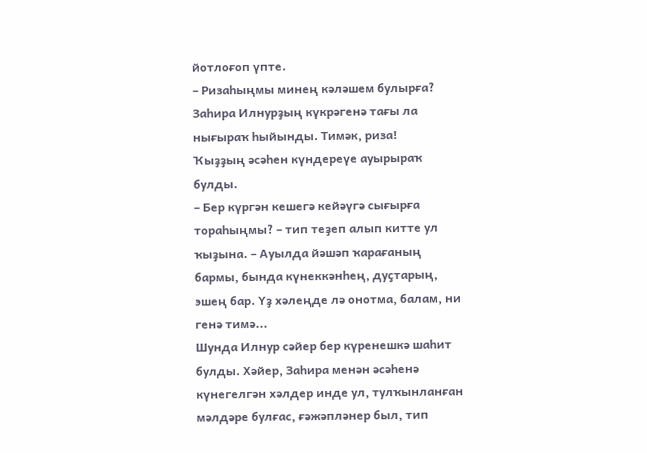йотлоғоп үпте.
– Ризаһыңмы минең кәләшем булырға?
Заһира Илнурҙың күкрәгенә тағы ла нығыраҡ һыйынды. Тимәк, риза!
Ҡыҙҙың әсәһен күндереүе ауырыраҡ булды.
– Бер күргән кешегә кейәүгә сығырға тораһыңмы? – тип теҙеп алып китте ул ҡыҙына. – Ауылда йәшәп ҡарағаның бармы, бында күнеккәнһең, дуҫтарың, эшең бар. Үҙ хәлеңде лә онотма, балам, ни генә тимә...
Шунда Илнур сәйер бер күренешкә шаһит булды. Хәйер, Заһира менән әсәһенә күнегелгән хәлдер инде ул, тулҡынланған мәлдәре булғас, ғәжәпләнер был, тип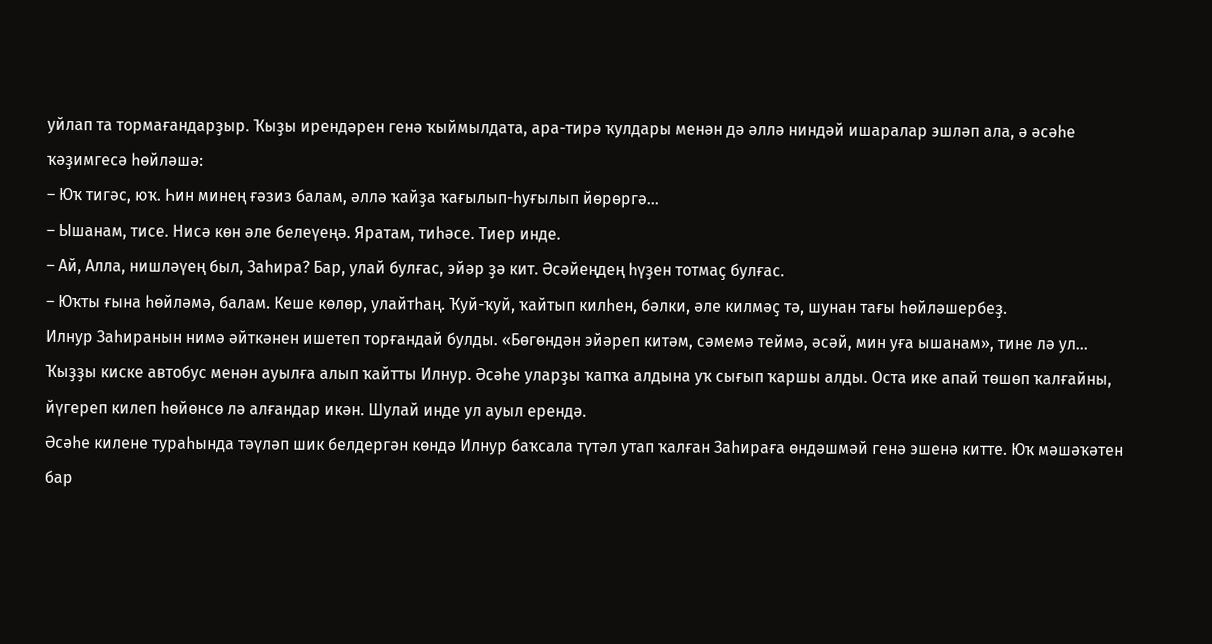уйлап та тормағандарҙыр. Ҡыҙы ирендәрен генә ҡыймылдата, ара-тирә ҡулдары менән дә әллә ниндәй ишаралар эшләп ала, ә әсәһе ҡәҙимгесә һөйләшә:
– Юҡ тигәс, юҡ. Һин минең ғәзиз балам, әллә ҡайҙа ҡағылып-һуғылып йөрөргә...
– Ышанам, тисе. Нисә көн әле белеүеңә. Яратам, тиһәсе. Тиер инде.
– Ай, Алла, нишләүең был, Заһира? Бар, улай булғас, эйәр ҙә кит. Әсәйеңдең һүҙен тотмаҫ булғас.
– Юҡты ғына һөйләмә, балам. Кеше көлөр, улайтһаң. Ҡуй-ҡуй, ҡайтып килһен, бәлки, әле килмәҫ тә, шунан тағы һөйләшербеҙ.
Илнур Заһиранын нимә әйткәнен ишетеп торғандай булды. «Бөгөндән эйәреп китәм, сәмемә теймә, әсәй, мин уға ышанам», тине лә ул...
Ҡыҙҙы киске автобус менән ауылға алып ҡайтты Илнур. Әсәһе уларҙы ҡапҡа алдына уҡ сығып ҡаршы алды. Оста ике апай төшөп ҡалғайны, йүгереп килеп һөйөнсө лә алғандар икән. Шулай инде ул ауыл ерендә.
Әсәһе килене тураһында тәүләп шик белдергән көндә Илнур баҡсала түтәл утап ҡалған Заһираға өндәшмәй генә эшенә китте. Юҡ мәшәҡәтен бар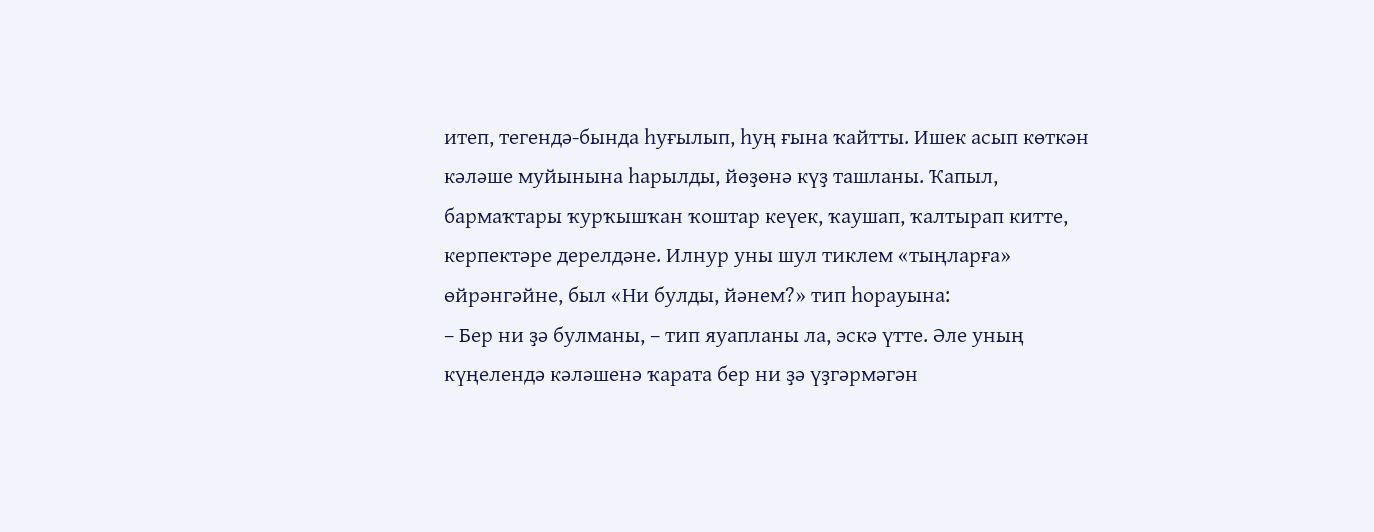итеп, тегендә-бында һуғылып, һуң ғына ҡайтты. Ишек асып көткән кәләше муйынына һарылды, йөҙөнә күҙ ташланы. Ҡапыл, бармаҡтары ҡурҡышҡан ҡоштар кеүек, ҡаушап, ҡалтырап китте, керпектәре дерелдәне. Илнур уны шул тиклем «тыңларға» өйрәнгәйне, был «Ни булды, йәнем?» тип һорауына:
– Бер ни ҙә булманы, – тип яуапланы ла, эскә үтте. Әле уның күңелендә кәләшенә ҡарата бер ни ҙә үҙгәрмәгән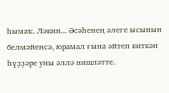һымаҡ. Ләкин... Әсәһенең әлеге ысынын белмәйенсә, юрамал ғына әйтеп киткән һүҙҙәре уны әллә нишләтте.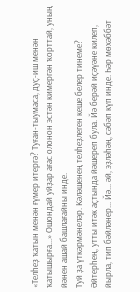«Телһеҙ ҡатын менән ғүмер итергә? Туған-тыумаса, дуҫ-иш менән ҡатышырға...» Ошондай уйҙар ағас олонон эстән кимергән ҡорттай, уның йәнен ашай башлағайны инде.
Туй ҙа үткәрмәнеләр. Кәләшенең телһеҙлеген кеше белер тинеме? Әйтерһең, утты итәк аҫтында йәшереп була. Йә берәй иҫәүәне килеп, йырла, тип бәйләнер... Йә... әй, эҙләһәң, сәбәп күп инде. Һәр мөхәббәт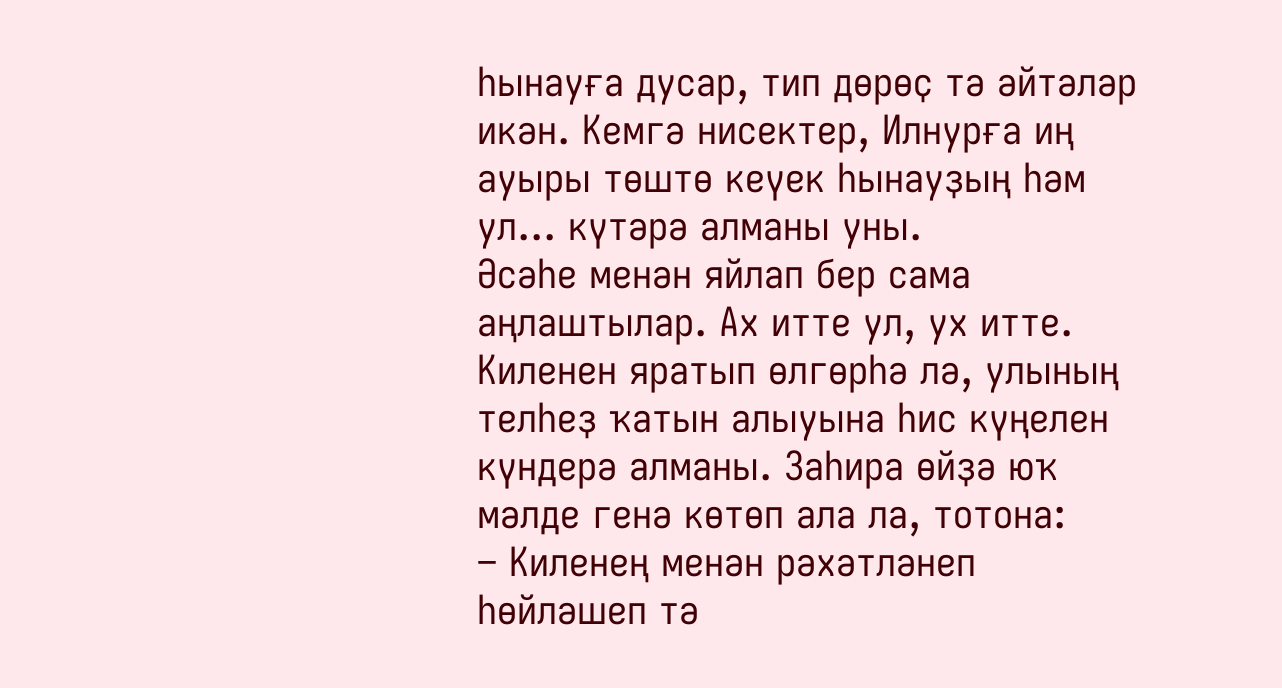һынауға дусар, тип дөрөҫ тә әйтәләр икән. Кемгә нисектер, Илнурға иң ауыры төштө кеүек һынауҙың һәм ул... күтәрә алманы уны.
Әсәһе менән яйлап бер сама аңлаштылар. Ах итте ул, ух итте. Киленен яратып өлгөрһә лә, улының телһеҙ ҡатын алыуына һис күңелен күндерә алманы. Заһира өйҙә юҡ мәлде генә көтөп ала ла, тотона:
– Киленең менән рәхәтләнеп һөйләшеп тә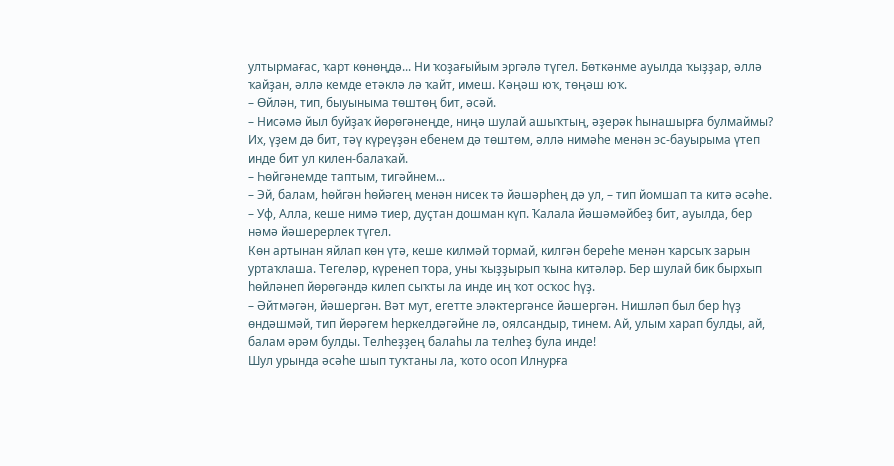ултырмағас, ҡарт көнөңдә... Ни ҡоҙағыйым эргәлә түгел. Бөткәнме ауылда ҡыҙҙар, әллә ҡайҙан, әллә кемде етәклә лә ҡайт, имеш. Кәңәш юҡ, төңәш юҡ.
– Өйлән, тип, быуыныма төштөң бит, әсәй.
– Нисәмә йыл буйҙаҡ йөрөгәнеңде, ниңә шулай ашыҡтың, әҙерәк һынашырға булмаймы? Их, үҙем дә бит, тәү күреүҙән ебенем дә төштөм, әллә нимәһе менән эс-бауырыма үтеп инде бит ул килен-балаҡай.
– Һөйгәнемде таптым, тигәйнем...
– Эй, балам, һөйгән һөйәгең менән нисек тә йәшәрһең дә ул, – тип йомшап та китә әсәһе. – Уф, Алла, кеше нимә тиер, дуҫтан дошман күп. Ҡалала йәшәмәйбеҙ бит, ауылда, бер нәмә йәшерерлек түгел.
Көн артынан яйлап көн үтә, кеше килмәй тормай, килгән береһе менән ҡарсыҡ зарын уртаҡлаша. Тегеләр, күренеп тора, уны ҡыҙҙырып ҡына китәләр. Бер шулай бик бырхып һөйләнеп йөрөгәндә килеп сыҡты ла инде иң ҡот осҡос һүҙ.
– Әйтмәгән, йәшергән. Вәт мут, егетте эләктергәнсе йәшергән. Нишләп был бер һүҙ өндәшмәй, тип йөрәгем һеркелдәгәйне лә, оялсандыр, тинем. Ай, улым харап булды, ай, балам әрәм булды. Телһеҙҙең балаһы ла телһеҙ була инде!
Шул урында әсәһе шып туҡтаны ла, ҡото осоп Илнурға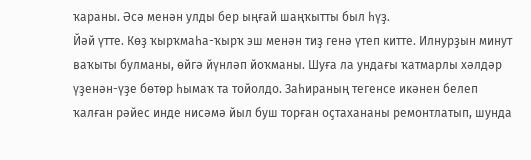ҡараны. Әсә менән улды бер ыңғай шаңҡытты был һүҙ.
Йәй үтте. Көҙ ҡырҡмаһа-ҡырҡ эш менән тиҙ генә үтеп китте. Илнурҙын минут ваҡыты булманы, өйгә йүнләп йоҡманы. Шуға ла ундағы ҡатмарлы хәлдәр үҙенән-үҙе бөтөр һымаҡ та тойолдо. Заһираның тегенсе икәнен белеп ҡалған рәйес инде нисәмә йыл буш торған оҫтахананы ремонтлатып, шунда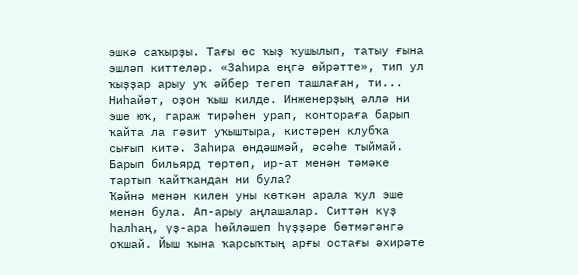эшкә саҡырҙы. Тағы өс ҡыҙ ҡушылып, татыу ғына эшләп киттеләр. «Заһира еңгә өйрәтте», тип ул ҡыҙҙар арыу уҡ әйбер тегеп ташлаған, ти...
Ниһайәт, оҙон ҡыш килде. Инженерҙың әллә ни эше юҡ, гараж тирәһен урап, контораға барып ҡайта ла гәзит уҡыштыра, кистәрен клубҡа сығып китә. Заһира өндәшмәй, әсәһе тыймай. Барып бильярд төртөп, ир-ат менән тәмәке тартып ҡайтҡандан ни була?
Ҡәйнә менән килен уны көткән арала ҡул эше менән була. Ап-арыу аңлашалар. Ситтән күҙ һалһаң, үҙ-ара һөйләшеп һүҙҙәре бөтмәгәнгә оҡшай. Йыш ҡына ҡарсыҡтың арғы остағы әхирәте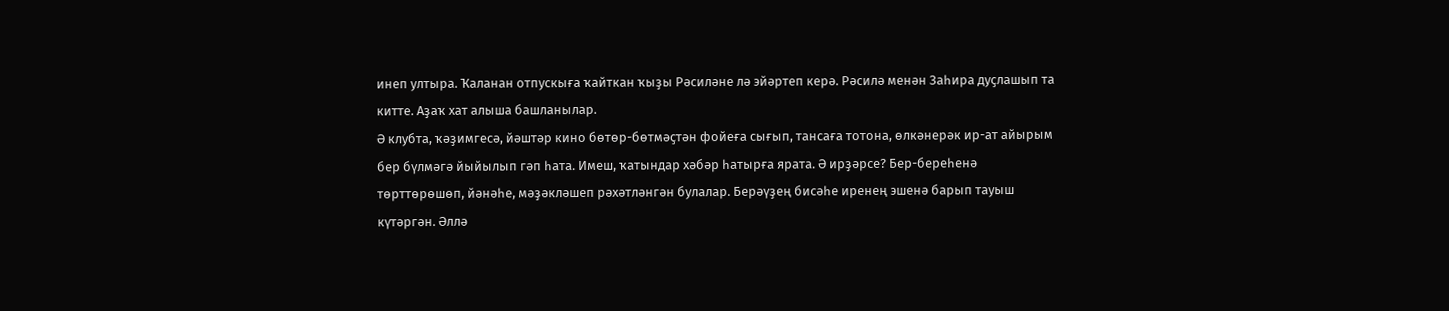инеп ултыра. Ҡаланан отпускыға ҡайткан ҡыҙы Рәсиләне лә эйәртеп керә. Рәсилә менән Заһира дуҫлашып та китте. Аҙаҡ хат алыша башланылар.
Ә клубта, ҡәҙимгесә, йәштәр кино бөтөр-бөтмәҫтән фойеға сығып, тансаға тотона, өлкәнерәк ир-ат айырым бер бүлмәгә йыйылып гәп һата. Имеш, ҡатындар хәбәр һатырға ярата. Ә ирҙәрсе? Бер-береһенә төрттөрөшөп, йәнәһе, мәҙәкләшеп рәхәтләнгән булалар. Берәүҙең бисәһе иренең эшенә барып тауыш күтәргән. Әллә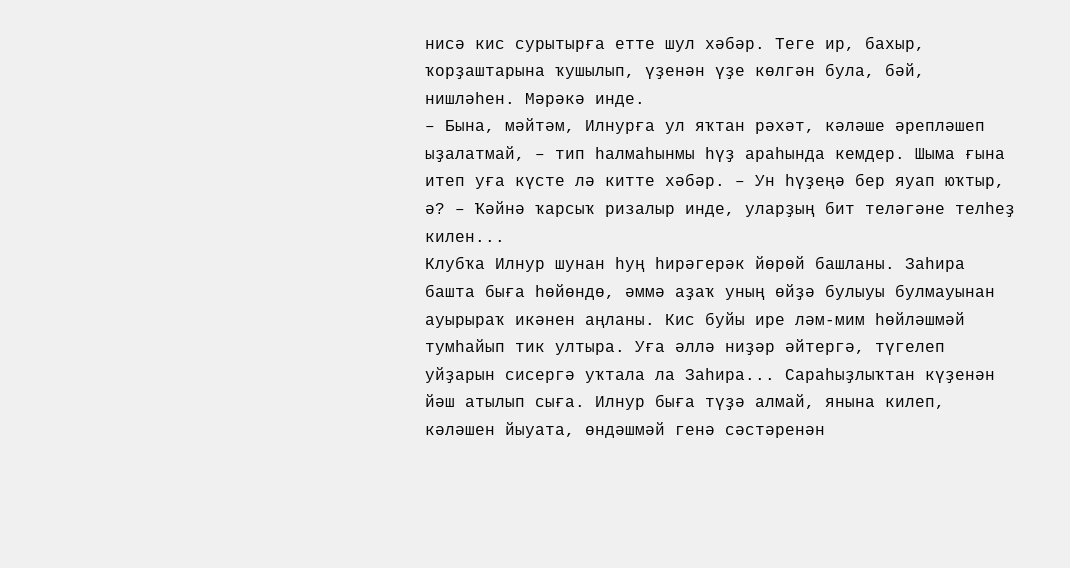нисә кис сурытырға етте шул хәбәр. Теге ир, бахыр, ҡорҙаштарына ҡушылып, үҙенән үҙе көлгән була, бәй, нишләһен. Мәрәкә инде.
– Бына, мәйтәм, Илнурға ул яҡтан рәхәт, кәләше әрепләшеп ыҙалатмай, – тип һалмаһынмы һүҙ араһында кемдер. Шыма ғына итеп уға күсте лә китте хәбәр. – Ун һүҙеңә бер яуап юҡтыр, ә? – Ҡәйнә ҡарсыҡ ризалыр инде, уларҙың бит теләгәне телһеҙ килен...
Клубҡа Илнур шунан һуң һирәгерәк йөрөй башланы. Заһира башта быға һөйөндө, әммә аҙаҡ уның өйҙә булыуы булмауынан ауырыраҡ икәнен аңланы. Кис буйы ире ләм-мим һөйләшмәй тумһайып тик ултыра. Уға әллә ниҙәр әйтергә, түгелеп уйҙарын сисергә уҡтала ла Заһира... Сараһыҙлыҡтан күҙенән йәш атылып сыға. Илнур быға түҙә алмай, янына килеп, кәләшен йыуата, өндәшмәй генә сәстәренән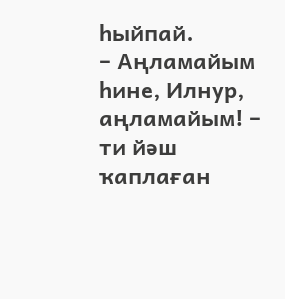һыйпай.
– Аңламайым һине, Илнур, аңламайым! – ти йәш ҡаплаған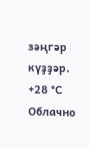зәңгәр күҙҙәр.
+28 °С
Облачно